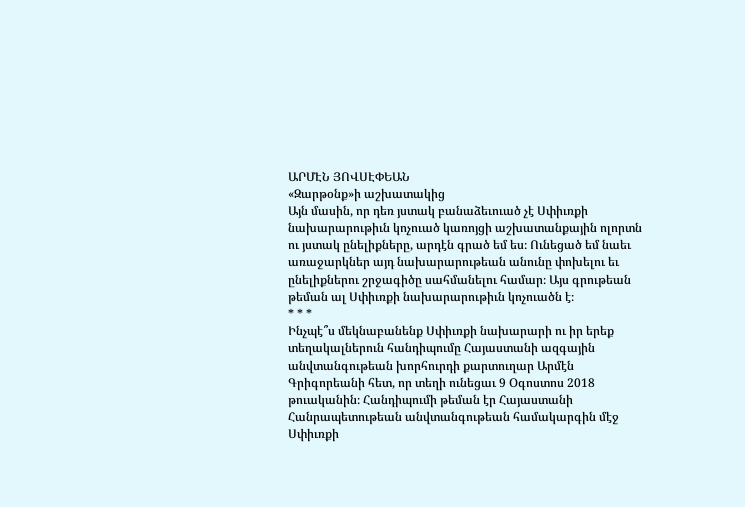ԱՐՄԷՆ ՅՈՎՍԷՓԵԱՆ
«Զարթօնք»ի աշխատակից
Այն մասին, որ դեռ յստակ բանաձեւուած չէ Սփիւռքի նախարարութիւն կոչուած կառոյցի աշխատանքային ոլորտն ու յստակ ընելիքները, արդէն գրած եմ ես։ Ունեցած եմ նաեւ առաջարկներ այդ նախարարութեան անունը փոխելու եւ ընելիքներու շրջագիծը սահմանելու համար։ Այս գրութեան թեման ալ Սփիւռքի նախարարութիւն կոչուածն է։
* * *
Ինչպէ՞ս մեկնաբանենք Սփիւռքի նախարարի ու իր երեք տեղակալներուն հանդիպումը Հայաստանի ազգային անվտանգութեան խորհուրդի քարտուղար Արմէն Գրիգորեանի հետ, որ տեղի ունեցաւ 9 Օգոստոս 2018 թուականին։ Հանդիպումի թեման էր Հայաստանի Հանրապետութեան անվտանգութեան համակարգին մէջ Սփիւռքի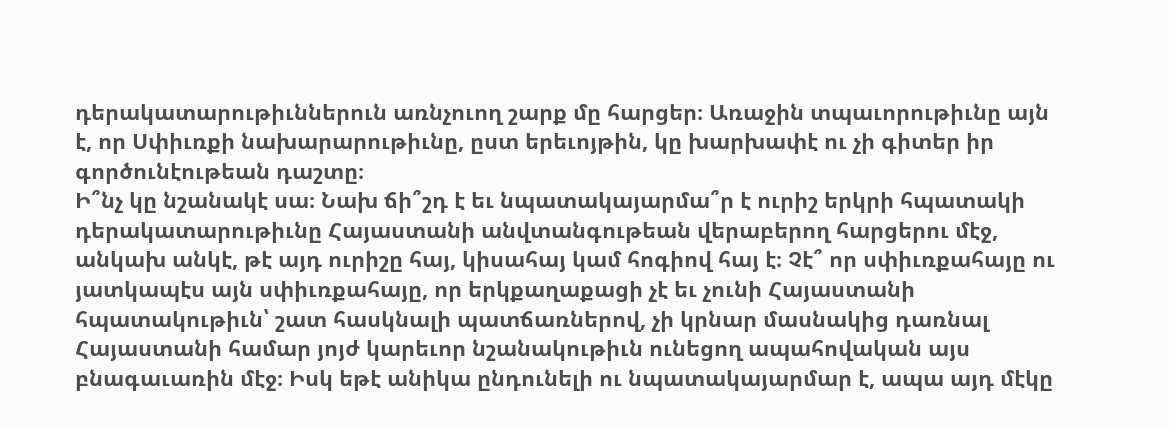դերակատարութիւններուն առնչուող շարք մը հարցեր։ Առաջին տպաւորութիւնը այն է, որ Սփիւռքի նախարարութիւնը, ըստ երեւոյթին, կը խարխափէ ու չի գիտեր իր գործունէութեան դաշտը։
Ի՞նչ կը նշանակէ սա։ Նախ ճի՞շդ է եւ նպատակայարմա՞ր է ուրիշ երկրի հպատակի դերակատարութիւնը Հայաստանի անվտանգութեան վերաբերող հարցերու մէջ, անկախ անկէ, թէ այդ ուրիշը հայ, կիսահայ կամ հոգիով հայ է։ Չէ՞ որ սփիւռքահայը ու յատկապէս այն սփիւռքահայը, որ երկքաղաքացի չէ եւ չունի Հայաստանի հպատակութիւն՝ շատ հասկնալի պատճառներով, չի կրնար մասնակից դառնալ Հայաստանի համար յոյժ կարեւոր նշանակութիւն ունեցող ապահովական այս բնագաւառին մէջ։ Իսկ եթէ անիկա ընդունելի ու նպատակայարմար է, ապա այդ մէկը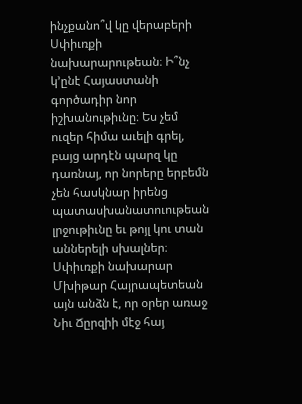ինչքանո՞վ կը վերաբերի Սփիւռքի նախարարութեան։ Ի՞նչ կ’ընէ Հայաստանի գործադիր նոր իշխանութիւնը։ Ես չեմ ուզեր հիմա աւելի գրել, բայց արդէն պարզ կը դառնայ, որ նորերը երբեմն չեն հասկնար իրենց պատասխանատուութեան լրջութիւնը եւ թոյլ կու տան աններելի սխալներ։
Սփիւռքի նախարար Մխիթար Հայրապետեան այն անձն է, որ օրեր առաջ Նիւ Ճըրզիի մէջ հայ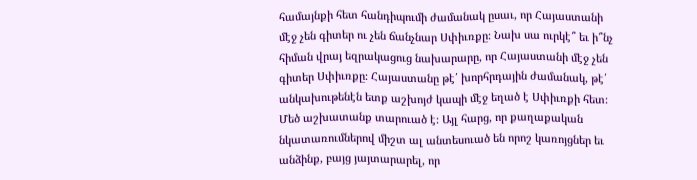համայնքի հետ հանդիպումի ժամանակ ըսաւ, որ Հայաստանի մէջ չեն գիտեր ու չեն ճանչնար Սփիւռքը։ Նախ սա ուրկէ՞ եւ ի՞նչ հիման վրայ եզրակացուց նախարարը, որ Հայաստանի մէջ չեն գիտեր Սփիւռքը։ Հայաստանը թէ՛ խորհրդային ժամանակ, թէ՛ անկախութենէն ետք աշխոյժ կապի մէջ եղած է Սփիւռքի հետ։ Մեծ աշխատանք տարուած է։ Այլ հարց, որ քաղաքական նկատառումներով միշտ ալ անտեսուած են որոշ կառոյցներ եւ անձինք, բայց յայտարարել, որ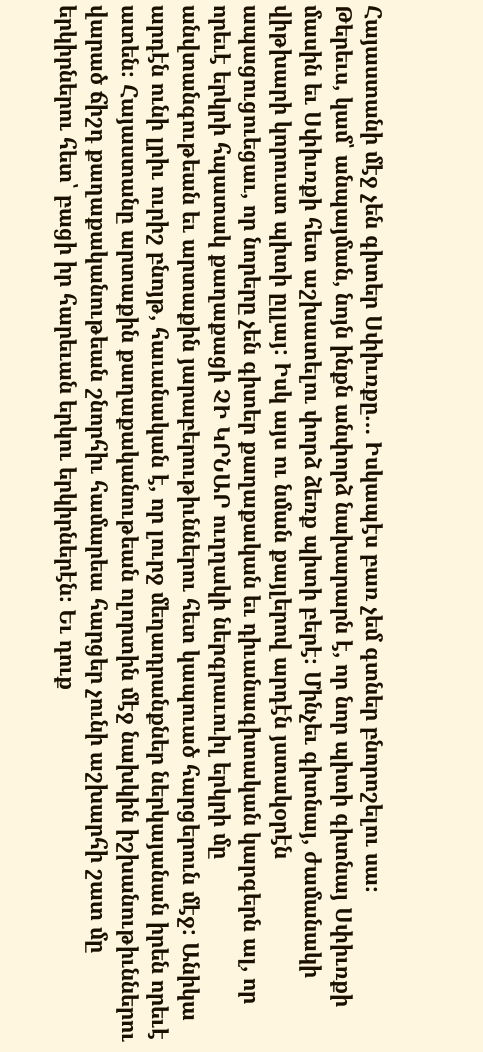Հայաստանի մէջ չեն գիտեր Սփիւռքը… Իսկապէս բառ չեմ գտներ բնորոշելու սա։
Թերեւս, կամ՝ անպայման, նոյն ինքն անփորձ նախարարն է, որ նոր պիտի գիտնայ Սփիւռքի մասին եւ Սփիւռքի հետ աշխատելու փորձ ձեռք պիտի բերէ։ Մինչեւ գիտնայ, ժամանակի վիթխարի կորուստ պիտի ըլլայ: Իսկ այս ու նման քայլերով արդէն յստակօրէն ապացուցուեցաւ, որ նորերը չեն գիտեր քաղաքական եւ դիւանագիտական կարգերն ալ, որ որեւէ երկրի հպատակ քաղաքացի ՉԻ ԿՐՆԱՐ ուղղակի ներգրաւուիլ երկրի մը անվտանգութեան եւ արտաքին յարաբերութիւններու հետ կապուած հարցերուն մէջ: Անիկա արդէն ունի լրիւ ուրիշ բնոյթ, հաւանական է, որ լուրջ մեղադրանքներ ներկայանան իրեն որեւէ ատեն։ Հայաստանը արտաքին քաղաքականութեան ոլորտին մէջ նախկին իշխանութիւններու վարած ճիշդ քաղաքականութեան շնորհիւ համարեա հարցեր չունի աշխարհի շատ մը երկիրներու հետ՝ բացի իր հարեւան երկու երկիրներէն։ Եւ դուք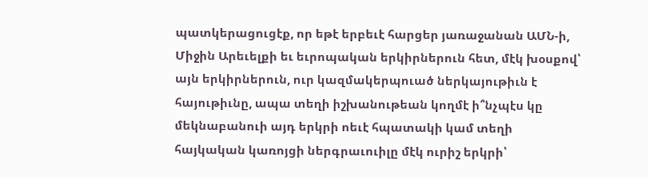պատկերացուցէք, որ եթէ երբեւէ հարցեր յառաջանան ԱՄՆ-ի, Միջին Արեւելքի եւ եւրոպական երկիրներուն հետ, մէկ խօսքով՝ այն երկիրներուն, ուր կազմակերպուած ներկայութիւն է հայութիւնը, ապա տեղի իշխանութեան կողմէ ի՞նչպէս կը մեկնաբանուի այդ երկրի ոեւէ հպատակի կամ տեղի հայկական կառոյցի ներգրաւուիլը մէկ ուրիշ երկրի՝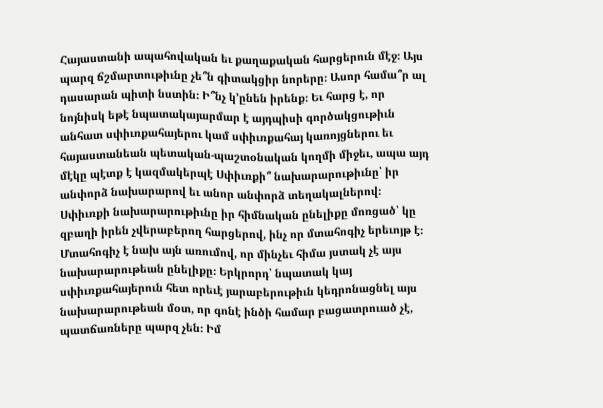Հայաստանի ապահովական եւ քաղաքական հարցերուն մէջ։ Այս պարզ ճշմարտութիւնը չե՞ն գիտակցիր նորերը։ Ասոր համա՞ր ալ դասարան պիտի նստին։ Ի՞նչ կ’ընեն իրենք։ Եւ հարց է, որ նոյնիսկ եթէ նպատակայարմար է այդպիսի գործակցութիւն անհատ սփիւռքահայերու կամ սփիւռքահայ կառոյցներու եւ հայաստանեան պետական-պաշտօնական կողմի միջեւ, ապա այդ մէկը պէտք է կազմակերպէ Սփիւռքի՞ նախարարութիւնը՝ իր անփորձ նախարարով եւ անոր անփորձ տեղակալներով։
Սփիւռքի նախարարութիւնը իր հիմնական ընելիքը մոռցած՝ կը զբաղի իրեն չվերաբերող հարցերով, ինչ որ մտահոգիչ երեւոյթ է։ Մտահոգիչ է նախ այն առումով, որ մինչեւ հիմա յստակ չէ այս նախարարութեան ընելիքը։ Երկրորդ՝ նպատակ կայ սփիւռքահայերուն հետ որեւէ յարաբերութիւն կեդրոնացնել այս նախարարութեան մօտ, որ գոնէ ինծի համար բացատրուած չէ, պատճառները պարզ չեն։ Իմ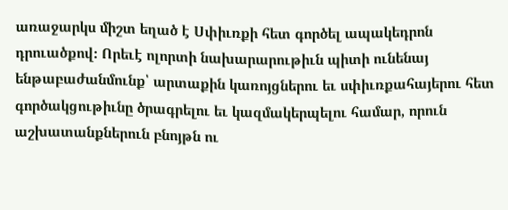առաջարկս միշտ եղած է Սփիւռքի հետ գործել ապակեդրոն դրուածքով։ Որեւէ ոլորտի նախարարութիւն պիտի ունենայ ենթաբաժանմունք՝ արտաքին կառոյցներու եւ սփիւռքահայերու հետ գործակցութիւնը ծրագրելու եւ կազմակերպելու համար, որուն աշխատանքներուն բնոյթն ու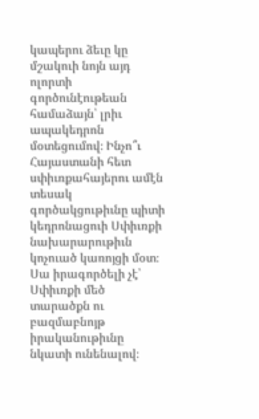կապերու ձեւը կը մշակուի նոյն այդ ոլորտի գործունէութեան համաձայն՝ լրիւ ապակեդրոն մօտեցումով։ Ինչո՞ւ Հայաստանի հետ սփիւռքահայերու ամէն տեսակ գործակցութիւնը պիտի կեդրոնացուի Սփիւռքի նախարարութիւն կոչուած կառոյցի մօտ։ Սա իրագործելի չէ՝ Սփիւռքի մեծ տարածքն ու բազմաբնոյթ իրականութիւնը նկատի ունենալով։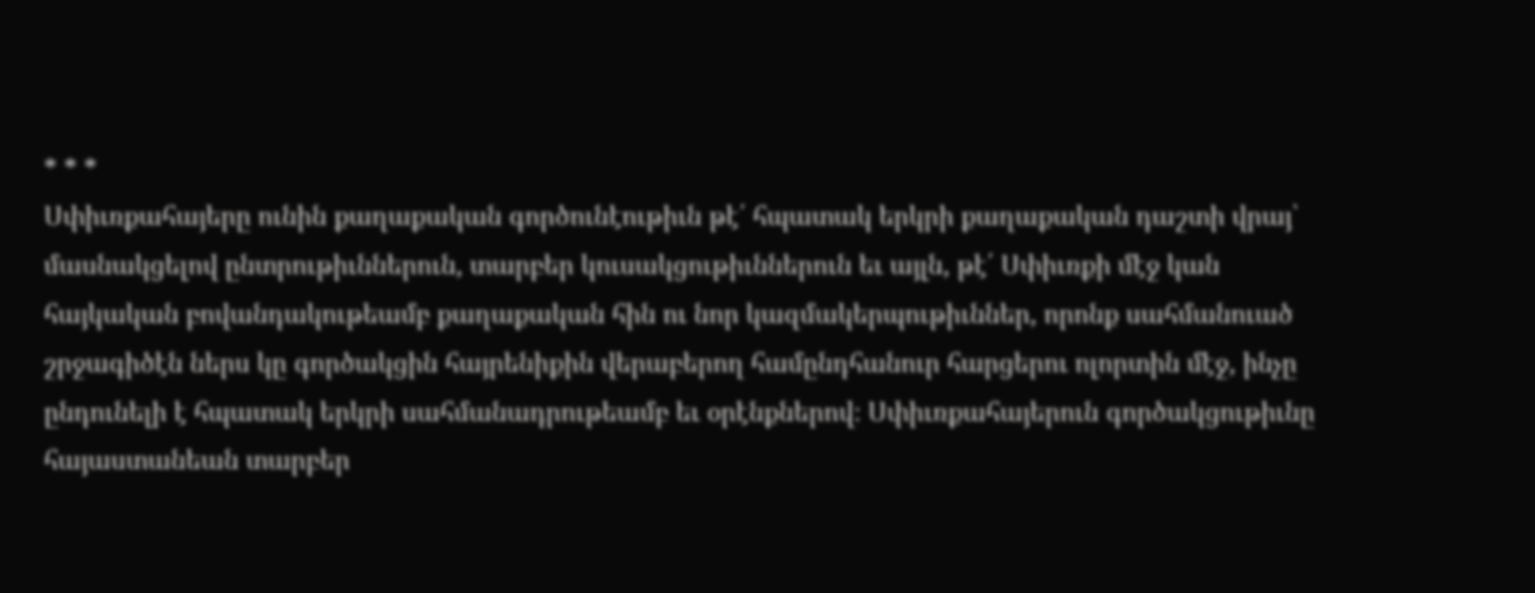* * *
Սփիւռքահայերը ունին քաղաքական գործունէութիւն թէ՛ հպատակ երկրի քաղաքական դաշտի վրայ՝ մասնակցելով ընտրութիւններուն, տարբեր կուսակցութիւններուն եւ այլն, թէ՛ Սփիւռքի մէջ կան հայկական բովանդակութեամբ քաղաքական հին ու նոր կազմակերպութիւններ, որոնք սահմանուած շրջագիծէն ներս կը գործակցին հայրենիքին վերաբերող համընդհանուր հարցերու ոլորտին մէջ, ինչը ընդունելի է հպատակ երկրի սահմանադրութեամբ եւ օրէնքներով։ Սփիւռքահայերուն գործակցութիւնը հայաստանեան տարբեր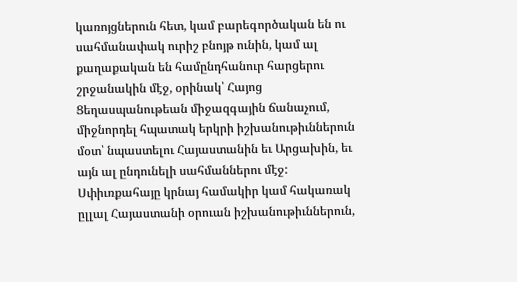կառոյցներուն հետ, կամ բարեգործական են ու սահմանափակ ուրիշ բնոյթ ունին, կամ ալ քաղաքական են համընդհանուր հարցերու շրջանակին մէջ, օրինակ՝ Հայոց Ցեղասպանութեան միջազգային ճանաչում, միջնորդել հպատակ երկրի իշխանութիւններուն մօտ՝ նպաստելու Հայաստանին եւ Արցախին, եւ այն ալ ընդունելի սահմաններու մէջ: Սփիւռքահայը կրնայ համակիր կամ հակառակ ըլլալ Հայաստանի օրուան իշխանութիւններուն,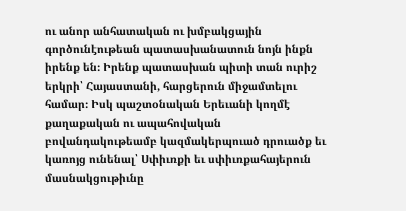ու անոր անհատական ու խմբակցային գործունէութեան պատասխանատուն նոյն ինքն իրենք են։ Իրենք պատասխան պիտի տան ուրիշ երկրի՝ Հայաստանի, հարցերուն միջամտելու համար։ Իսկ պաշտօնական Երեւանի կողմէ քաղաքական ու ապահովական բովանդակութեամբ կազմակերպուած դրուածք եւ կառոյց ունենալ՝ Սփիւռքի եւ սփիւռքահայերուն մասնակցութիւնը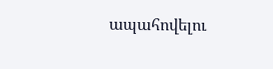ապահովելու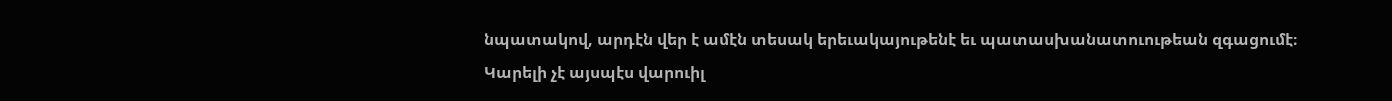նպատակով, արդէն վեր է ամէն տեսակ երեւակայութենէ եւ պատասխանատուութեան զգացումէ։
Կարելի չէ այսպէս վարուիլ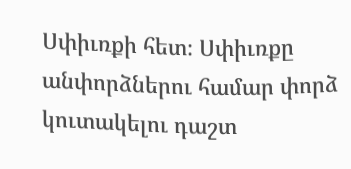Սփիւռքի հետ։ Սփիւռքը անփորձներու համար փորձ կուտակելու դաշտ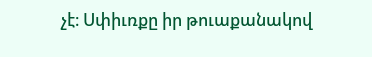չէ։ Սփիւռքը իր թուաքանակով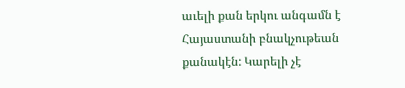աւելի քան երկու անգամն է Հայաստանի բնակչութեան քանակէն: Կարելի չէ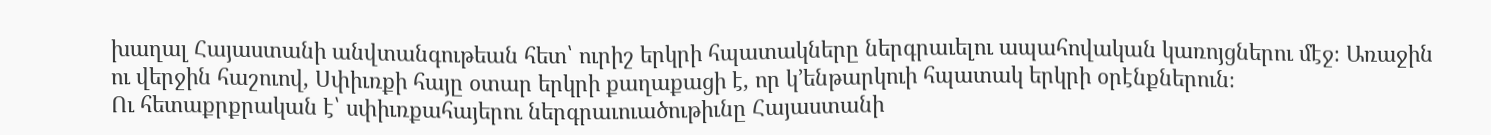խաղալ Հայաստանի անվտանգութեան հետ՝ ուրիշ երկրի հպատակները ներգրաւելու ապահովական կառոյցներու մէջ։ Առաջին ու վերջին հաշուով, Սփիւռքի հայը օտար երկրի քաղաքացի է, որ կ’ենթարկուի հպատակ երկրի օրէնքներուն։
Ու հետաքրքրական է՝ սփիւռքահայերու ներգրաւուածութիւնը Հայաստանի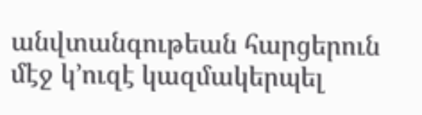անվտանգութեան հարցերուն մէջ կ’ուզէ կազմակերպել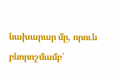նախարար մը, որուն բնորոշմամբ՝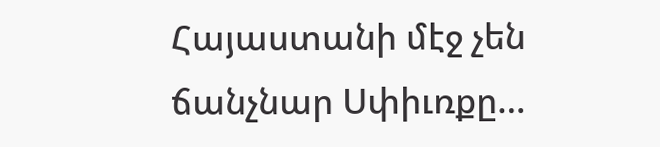Հայաստանի մէջ չեն ճանչնար Սփիւռքը…